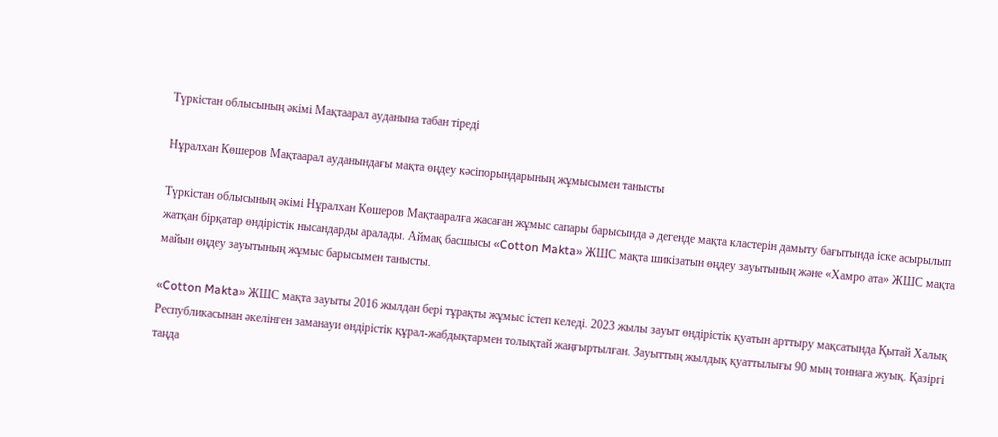Түркістан облысының әкімі Мақтаарал ауданына табан тіреді

Нұралхан Көшеров Мақтаарал ауданындағы мақта өңдеу кәсіпорындарының жұмысымен танысты

Түркістан облысының әкімі Нұралхан Көшеров Мақтааралға жасаған жұмыс сапары барысында ә дегенде мақта кластерін дамыту бағытында іске асырылып жатқан бірқатар өндірістік нысандарды аралады. Аймақ басшысы «Cotton Makta» ЖШС мақта шикізатын өңдеу зауытының және «Хамро ата» ЖШС мақта майын өңдеу зауытының жұмыс барысымен танысты.

«Cotton Makta» ЖШС мақта зауыты 2016 жылдан бері тұрақты жұмыс істеп келеді. 2023 жылы зауыт өндірістік қуатын арттыру мақсатында Қытай Халық Республикасынан әкелінген заманауи өндірістік құрал-жабдықтармен толықтай жаңғыртылған. Зауыттың жылдық қуаттылығы 90 мың тоннаға жуық. Қазіргі таңда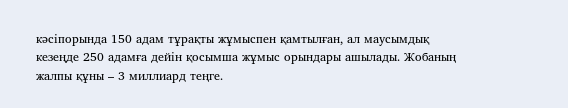кәсіпорында 150 адам тұрақты жұмыспен қамтылған, ал маусымдық кезеңде 250 адамға дейін қосымша жұмыс орындары ашылады. Жобаның жалпы құны – 3 миллиард теңге.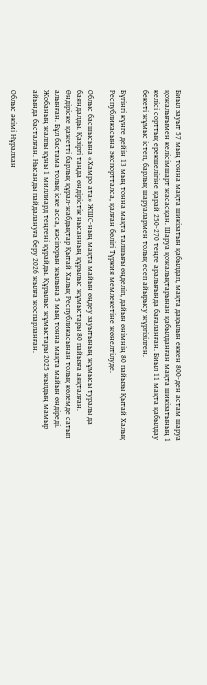Биыл зауыт 57 мың тонна мақта шикізатын қабылдап, мақта дақылын еккен 800-ден астам шаруа қожалығымен келісімшарт жасасқан. Шаруа қожалықтарынан қабылданған мақта шикізатының 1 келісі сорттық ерекшелігіне қарай 250-270 теңге аралығында бағаланған. Биыл 11 мақта қабылдау бекеті жұмыс істеп, барлық шаруалармен толық есеп айырысу жүргізілген.

Бүгінгі күнге дейін 13 мың тонна мақта талшығы өңделіп, дайын өнімнің 80 пайызы Қытай Халық Республикасына экспортталса, қалған бөлігі Түркия мемлекетіне жөнелтілуде.

Облыс басшысына «Хамро ата» ЖШС-ның мақта майын өңдеу зауытының жұмысы туралы да баяндалды. Қазіргі таңда өндірістік нысанның құрылыс жұмыстары 80 пайызға аяқталған. Өндіріске қажетті барлық құрал-жабдықтар Қытай Халық Республикасынан толық көлемде сатып алынған. Бұл бастама толық іске асса, кәсіпорын жылына 5 мың тонна мақта майын өндіреді. Жобаның жалпы құны 1 миллиард теңгені құрайды. Құрылыс жұмыстары 2025 жылдың мамыр айында басталған. Нысанды пайдалануға беру 2026 жылға жоспарланған.

Облыс әкімі Нұралхан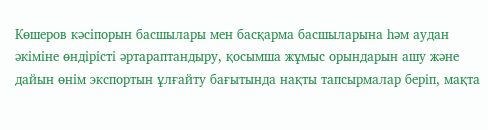Көшеров кәсіпорын басшылары мен басқарма басшыларына һәм аудан әкіміне өндірісті әртараптандыру, қосымша жұмыс орындарын ашу және дайын өнім экспортын ұлғайту бағытында нақты тапсырмалар беріп, мақта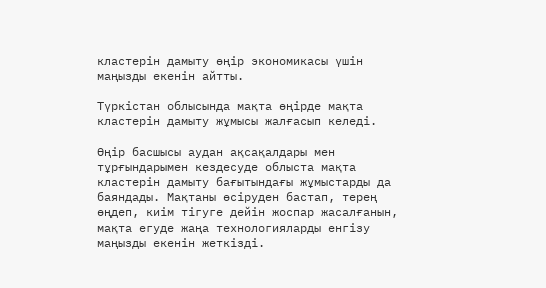кластерін дамыту өңір экономикасы үшін маңызды екенін айтты.

Түркістан облысында мақта өңірде мақта кластерін дамыту жұмысы жалғасып келеді.

Өңір басшысы аудан ақсақалдары мен тұрғындарымен кездесуде облыста мақта кластерін дамыту бағытындағы жұмыстарды да баяндады. Мақтаны өсіруден бастап, терең өңдеп, киім тігуге дейін жоспар жасалғанын, мақта егуде жаңа технологияларды енгізу маңызды екенін жеткізді.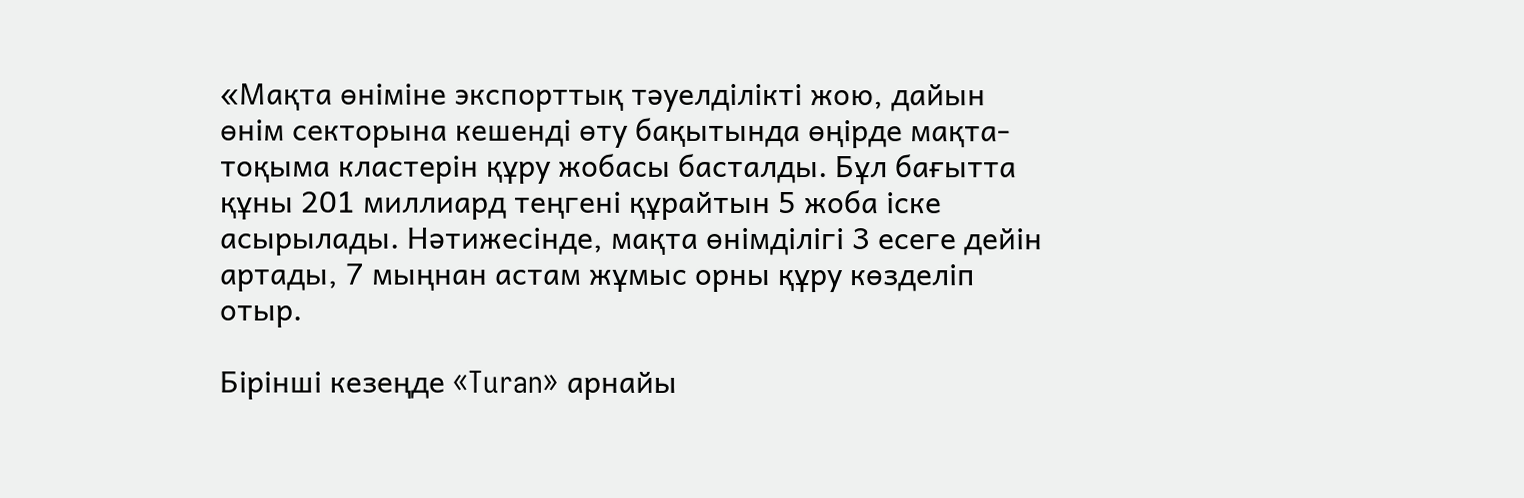«Мақта өніміне экспорттық тәуелділікті жою, дайын өнім секторына кешенді өту бақытында өңірде мақта-тоқыма кластерін құру жобасы басталды. Бұл бағытта құны 201 миллиард теңгені құрайтын 5 жоба іске асырылады. Нәтижесінде, мақта өнімділігі 3 есеге дейін артады, 7 мыңнан астам жұмыс орны құру көзделіп отыр.

Бірінші кезеңде «Turan» арнайы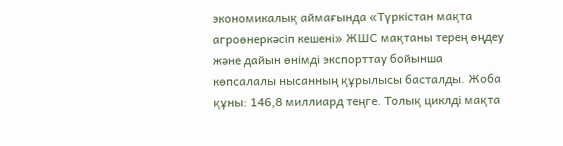экономикалық аймағында «Түркістан мақта агроөнеркәсіп кешені» ЖШС мақтаны терең өңдеу және дайын өнімді экспорттау бойынша көпсалалы нысанның құрылысы басталды. Жоба құны: 146,8 миллиард теңге. Толық циклді мақта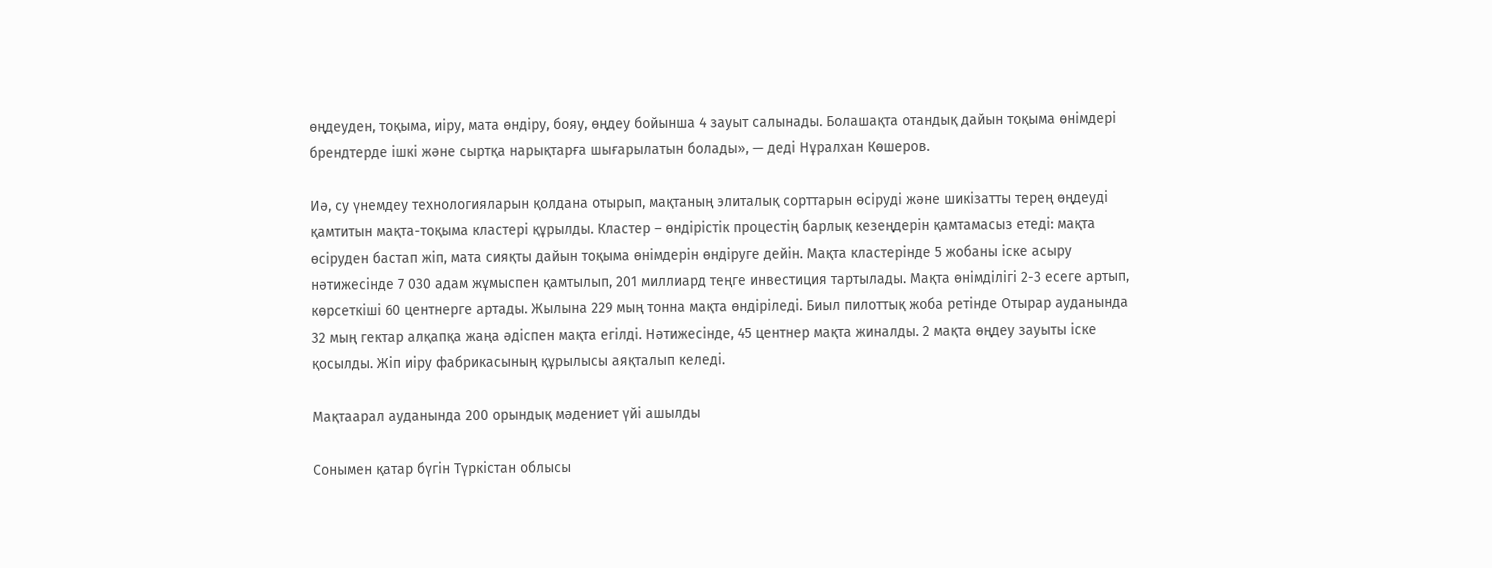өңдеуден, тоқыма, иіру, мата өндіру, бояу, өңдеу бойынша 4 зауыт салынады. Болашақта отандық дайын тоқыма өнімдері брендтерде ішкі және сыртқа нарықтарға шығарылатын болады», — деді Нұралхан Көшеров.

Иә, су үнемдеу технологияларын қолдана отырып, мақтаның элиталық сорттарын өсіруді және шикізатты терең өңдеуді қамтитын мақта-тоқыма кластері құрылды. Кластер – өндірістік процестің барлық кезеңдерін қамтамасыз етеді: мақта өсіруден бастап жіп, мата сияқты дайын тоқыма өнімдерін өндіруге дейін. Мақта кластерінде 5 жобаны іске асыру нәтижесінде 7 030 адам жұмыспен қамтылып, 201 миллиард теңге инвестиция тартылады. Мақта өнімділігі 2-3 есеге артып, көрсеткіші 60 центнерге артады. Жылына 229 мың тонна мақта өндіріледі. Биыл пилоттық жоба ретінде Отырар ауданында 32 мың гектар алқапқа жаңа әдіспен мақта егілді. Нәтижесінде, 45 центнер мақта жиналды. 2 мақта өңдеу зауыты іске қосылды. Жіп иіру фабрикасының құрылысы аяқталып келеді.

Мақтаарал ауданында 200 орындық мәдениет үйі ашылды

Сонымен қатар бүгін Түркістан облысы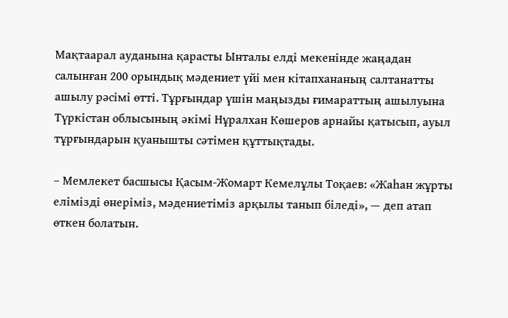Мақтаарал ауданына қарасты Ынталы елді мекенінде жаңадан салынған 200 орындық мәдениет үйі мен кітапхананың салтанатты ашылу рәсімі өтті. Тұрғындар үшін маңызды ғимараттың ашылуына Түркістан облысының әкімі Нұралхан Көшеров арнайы қатысып, ауыл тұрғындарын қуанышты сәтімен құттықтады.

– Мемлекет басшысы Қасым-Жомарт Кемелұлы Тоқаев: «Жаһан жұрты елімізді өнеріміз, мәдениетіміз арқылы танып біледі», — деп атап өткен болатын.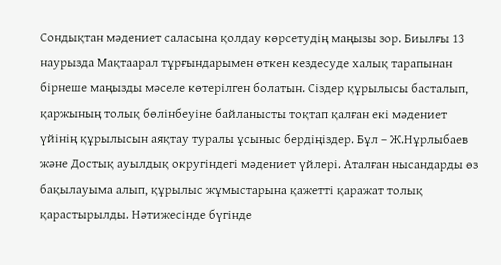Сондықтан мәдениет саласына қолдау көрсетудің маңызы зор. Биылғы 13 наурызда Мақтаарал тұрғындарымен өткен кездесуде халық тарапынан бірнеше маңызды мәселе көтерілген болатын. Сіздер құрылысы басталып, қаржының толық бөлінбеуіне байланысты тоқтап қалған екі мәдениет үйінің құрылысын аяқтау туралы ұсыныс бердіңіздер. Бұл – Ж.Нұрлыбаев және Достық ауылдық округіндегі мәдениет үйлері. Аталған нысандарды өз бақылауыма алып, құрылыс жұмыстарына қажетті қаражат толық қарастырылды. Нәтижесінде бүгінде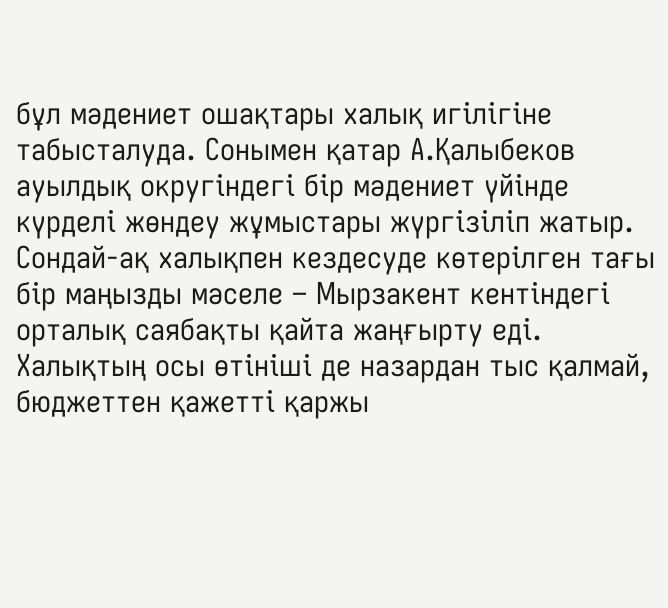бұл мәдениет ошақтары халық игілігіне табысталуда. Сонымен қатар А.Қалыбеков ауылдық округіндегі бір мәдениет үйінде күрделі жөндеу жұмыстары жүргізіліп жатыр. Сондай-ақ халықпен кездесуде көтерілген тағы бір маңызды мәселе – Мырзакент кентіндегі орталық саябақты қайта жаңғырту еді. Халықтың осы өтініші де назардан тыс қалмай, бюджеттен қажетті қаржы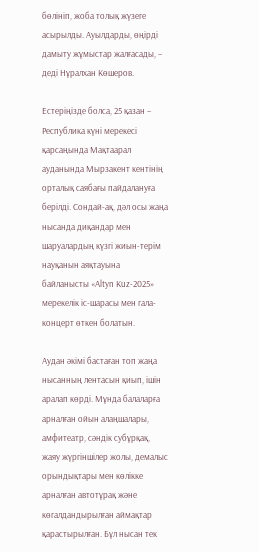бөлініп, жоба толық жүзеге асырылды. Ауылдарды, өңірді дамыту жұмыстар жалғасады, – деді Нұралхан Көшеров.

Естеріңізде болса, 25 қазан – Республика күні мерекесі қарсаңында Мақтаарал ауданында Мырзакент кентінің орталық саябағы пайдалануға берілді. Сондай-ақ, дәл осы жаңа нысанда диқандар мен шаруалардың күзгі жиын-терім науқанын аяқтауына байланысты «Altyn Kuz-2025» мерекелік іс-шарасы мен гала-концерт өткен болатын.

Аудан әкімі бастаған топ жаңа нысанның лентасын қиып, ішін аралап көрді. Мұнда балаларға арналған ойын алаңшалары, амфитеатр, сәндік субұрқақ, жаяу жүргіншілер жолы, демалыс орындықтары мен көлікке арналған автотұрақ және көгалдандырылған аймақтар қарастырылған. Бұл нысан тек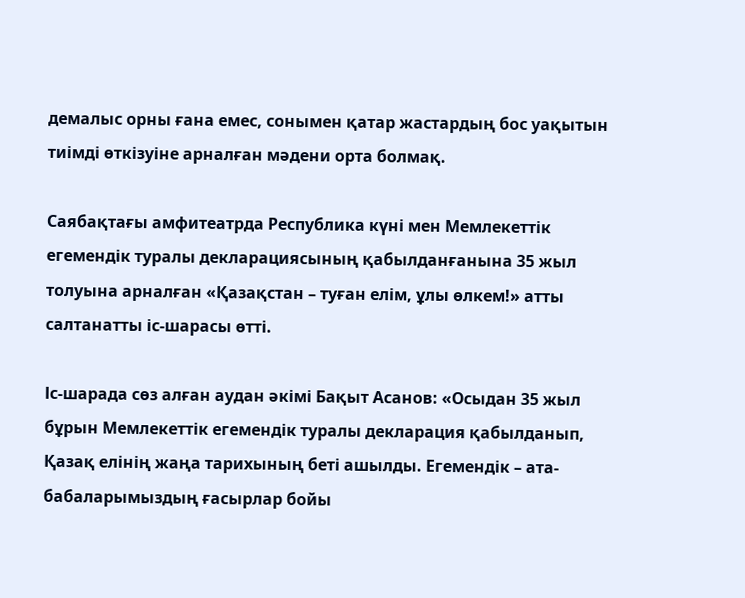демалыс орны ғана емес, сонымен қатар жастардың бос уақытын тиімді өткізуіне арналған мәдени орта болмақ.

Саябақтағы амфитеатрда Республика күні мен Мемлекеттік егемендік туралы декларациясының қабылданғанына 35 жыл толуына арналған «Қазақстан – туған елім, ұлы өлкем!» атты салтанатты іс-шарасы өтті.

Іс-шарада сөз алған аудан әкімі Бақыт Асанов: «Осыдан 35 жыл бұрын Мемлекеттік егемендік туралы декларация қабылданып, Қазақ елінің жаңа тарихының беті ашылды. Егемендік – ата-бабаларымыздың ғасырлар бойы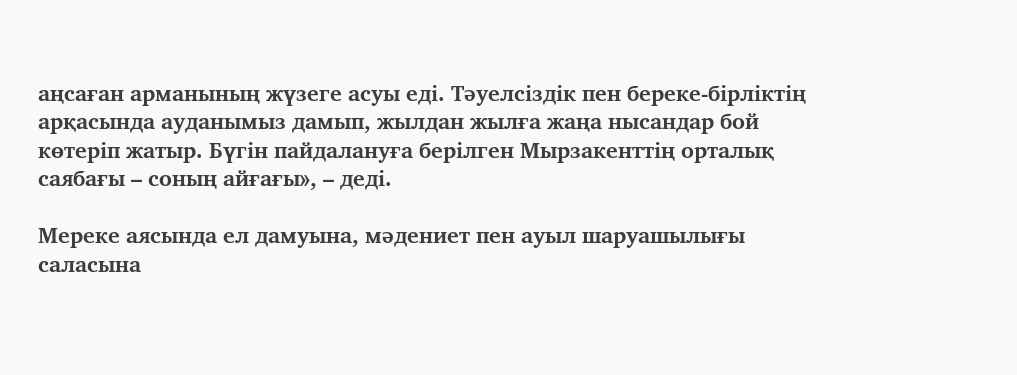аңсаған арманының жүзеге асуы еді. Тәуелсіздік пен береке-бірліктің арқасында ауданымыз дамып, жылдан жылға жаңа нысандар бой көтеріп жатыр. Бүгін пайдалануға берілген Мырзакенттің орталық саябағы – соның айғағы», – деді.

Мереке аясында ел дамуына, мәдениет пен ауыл шаруашылығы саласына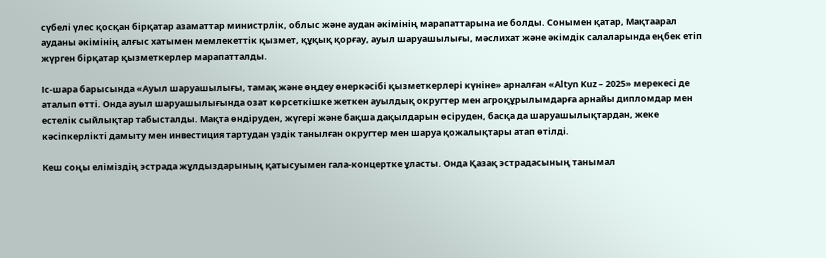сүбелі үлес қосқан бірқатар азаматтар министрлік, облыс және аудан әкімінің марапаттарына ие болды. Сонымен қатар, Мақтаарал ауданы әкімінің алғыс хатымен мемлекеттік қызмет, құқық қорғау, ауыл шаруашылығы, мәслихат және әкімдік салаларында еңбек етіп жүрген бірқатар қызметкерлер марапатталды.

Іс-шара барысында «Ауыл шаруашылығы, тамақ және өңдеу өнеркәсібі қызметкерлері күніне» арналған «Altyn Kuz – 2025» мерекесі де аталып өтті. Онда ауыл шаруашылығында озат көрсеткішке жеткен ауылдық округтер мен агроқұрылымдарға арнайы дипломдар мен естелік сыйлықтар табысталды. Мақта өндіруден, жүгері және бақша дақылдарын өсіруден, басқа да шаруашылықтардан, жеке кәсіпкерлікті дамыту мен инвестиция тартудан үздік танылған округтер мен шаруа қожалықтары атап өтілді.

Кеш соңы еліміздің эстрада жұлдыздарының қатысуымен гала-концертке ұласты. Онда Қазақ эстрадасының танымал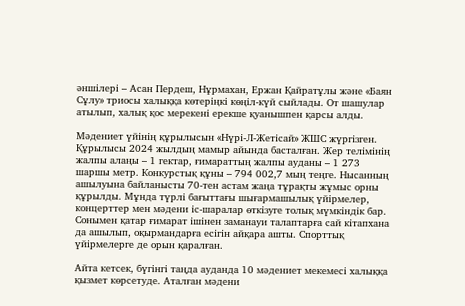әншілері – Асан Пердеш, Нұрмахан, Ержан Қайратұлы және «Баян Сұлу» триосы халыққа көтеріңкі көңіл-күй сыйлады. От шашулар атылып, халық қос мерекені ерекше қуанышпен қарсы алды.

Мәдениет үйінің құрылысын «Нүрі-Л-Жетісай» ЖШС жүргізген. Құрылысы 2024 жылдың мамыр айында басталған. Жер телімінің жалпы алаңы – 1 гектар, ғимараттың жалпы ауданы – 1 273 шаршы метр. Конкурстық құны – 794 002,7 мың теңге. Нысанның ашылуына байланысты 70-тен астам жаңа тұрақты жұмыс орны құрылды. Мұнда түрлі бағыттағы шығармашылық үйірмелер, концерттер мен мәдени іс-шаралар өткізуге толық мүмкіндік бар. Сонымен қатар ғимарат ішінен заманауи талаптарға сай кітапхана да ашылып, оқырмандарға есігін айқара ашты. Спорттық үйірмелерге де орын қаралған.

Айта кетсек, бүгінгі таңда ауданда 10 мәдениет мекемесі халыққа қызмет көрсетуде. Аталған мәдени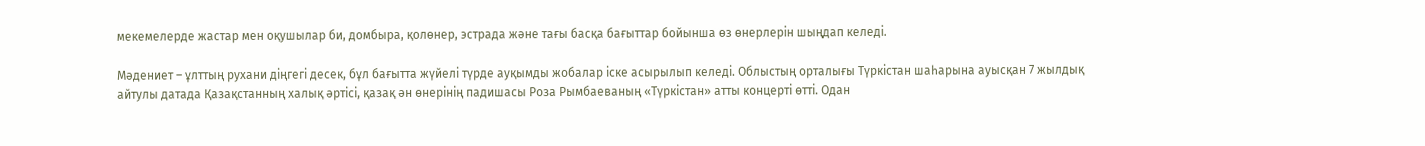мекемелерде жастар мен оқушылар би, домбыра, қолөнер, эстрада және тағы басқа бағыттар бойынша өз өнерлерін шыңдап келеді.

Мәдениет – ұлттың рухани діңгегі десек, бұл бағытта жүйелі түрде ауқымды жобалар іске асырылып келеді. Облыстың орталығы Түркістан шаһарына ауысқан 7 жылдық айтулы датада Қазақстанның халық әртісі, қазақ ән өнерінің падишасы Роза Рымбаеваның «Түркістан» атты концерті өтті. Одан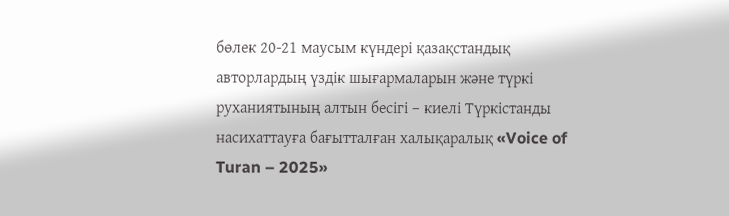бөлек 20-21 маусым күндері қазақстандық авторлардың үздік шығармаларын және түркі руханиятының алтын бесігі – киелі Түркістанды насихаттауға бағытталған халықаралық «Voice of Turan – 2025»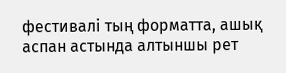фестивалі тың форматта, ашық аспан астында алтыншы рет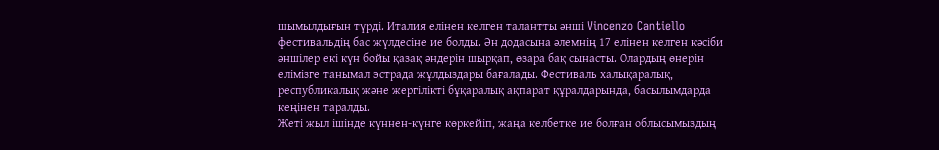шымылдығын түрді. Италия елінен келген талантты әнші Vincenzo Cantiello фестивальдің бас жүлдесіне ие болды. Ән додасына әлемнің 17 елінен келген кәсіби әншілер екі күн бойы қазақ әндерін шырқап, өзара бақ сынасты. Олардың өнерін елімізге танымал эстрада жұлдыздары бағалады. Фестиваль халықаралық, республикалық және жергілікті бұқаралық ақпарат құралдарында, басылымдарда кеңінен таралды.
Жеті жыл ішінде күннен-күнге көркейіп, жаңа келбетке ие болған облысымыздың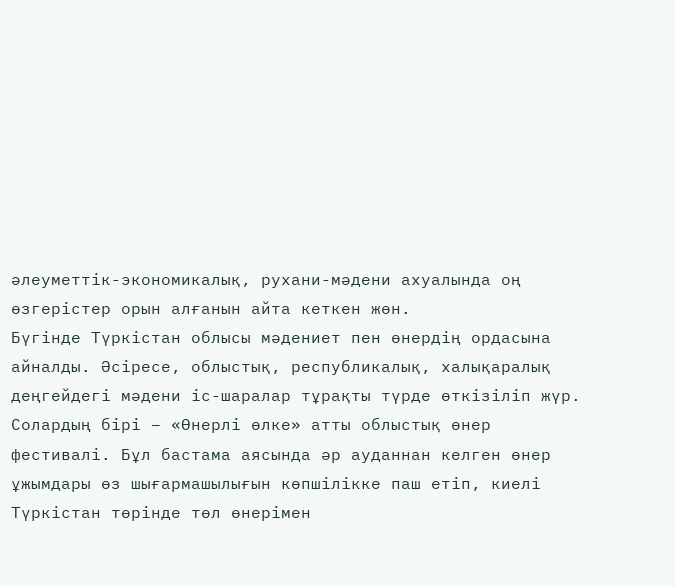әлеуметтік-экономикалық, рухани-мәдени ахуалында оң өзгерістер орын алғанын айта кеткен жөн.
Бүгінде Түркістан облысы мәдениет пен өнердің ордасына айналды. Әсіресе, облыстық, республикалық, халықаралық деңгейдегі мәдени іс-шаралар тұрақты түрде өткізіліп жүр. Солардың бірі – «Өнерлі өлке» атты облыстық өнер фестивалі. Бұл бастама аясында әр ауданнан келген өнер ұжымдары өз шығармашылығын көпшілікке паш етіп, киелі Түркістан төрінде төл өнерімен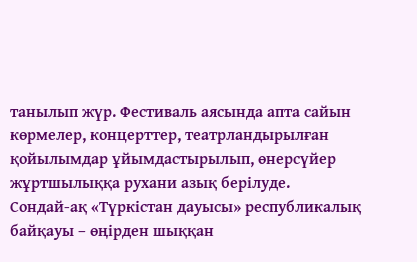танылып жүр. Фестиваль аясында апта сайын көрмелер, концерттер, театрландырылған қойылымдар ұйымдастырылып, өнерсүйер жұртшылыққа рухани азық берілуде.
Сондай-ақ «Түркістан дауысы» республикалық байқауы – өңірден шыққан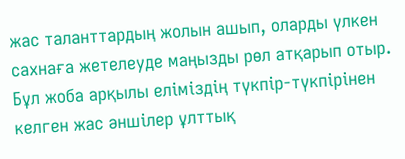жас таланттардың жолын ашып, оларды үлкен сахнаға жетелеуде маңызды рөл атқарып отыр. Бұл жоба арқылы еліміздің түкпір-түкпірінен келген жас әншілер ұлттық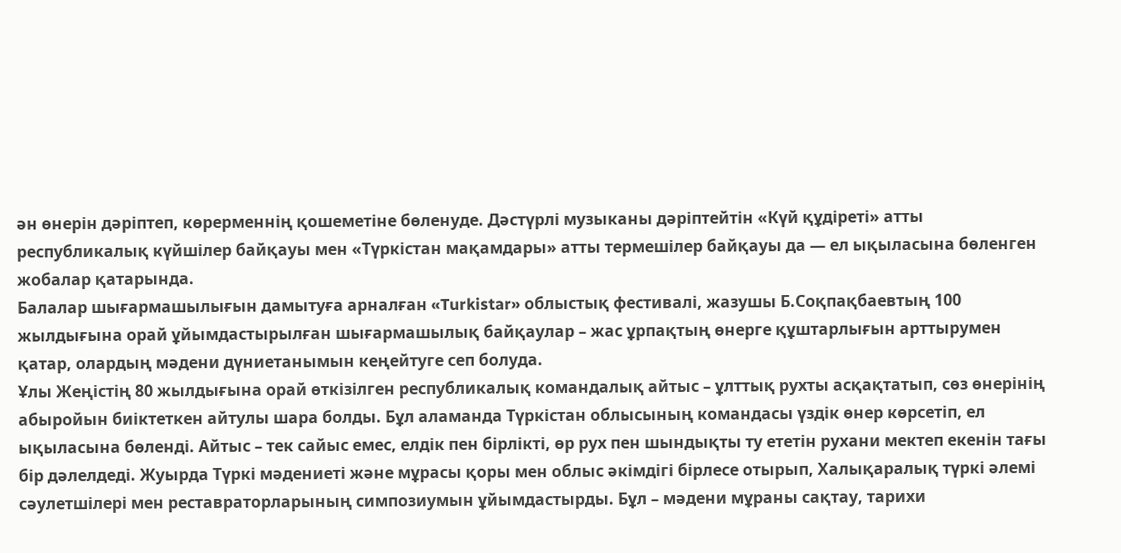ән өнерін дәріптеп, көрерменнің қошеметіне бөленуде. Дәстүрлі музыканы дәріптейтін «Күй құдіреті» атты республикалық күйшілер байқауы мен «Түркістан мақамдары» атты термешілер байқауы да — ел ықыласына бөленген жобалар қатарында.
Балалар шығармашылығын дамытуға арналған «Turkistar» облыстық фестивалі, жазушы Б.Соқпақбаевтың 100 жылдығына орай ұйымдастырылған шығармашылық байқаулар – жас ұрпақтың өнерге құштарлығын арттырумен қатар, олардың мәдени дүниетанымын кеңейтуге сеп болуда.
Ұлы Жеңістің 80 жылдығына орай өткізілген республикалық командалық айтыс – ұлттық рухты асқақтатып, сөз өнерінің абыройын биіктеткен айтулы шара болды. Бұл аламанда Түркістан облысының командасы үздік өнер көрсетіп, ел ықыласына бөленді. Айтыс – тек сайыс емес, елдік пен бірлікті, өр рух пен шындықты ту ететін рухани мектеп екенін тағы бір дәлелдеді. Жуырда Түркі мәдениеті және мұрасы қоры мен облыс әкімдігі бірлесе отырып, Халықаралық түркі әлемі сәулетшілері мен реставраторларының симпозиумын ұйымдастырды. Бұл – мәдени мұраны сақтау, тарихи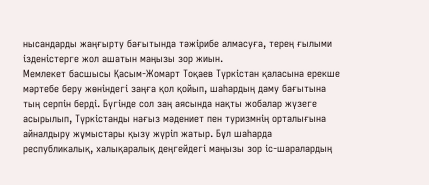нысандарды жаңғырту бағытында тәжірибе алмасуға, терең ғылыми ізденістерге жол ашатын маңызы зор жиын.
Мемлекет басшысы Қасым-Жомарт Тоқаев Түркістан қаласына ерекше мәртебе беру жөніндегі заңға қол қойып, шаһардың даму бағытына тың серпін берді. Бүгінде сол заң аясында нақты жобалар жүзеге асырылып, Түркістанды нағыз мәдениет пен туризмнің орталығына айналдыру жұмыстары қызу жүріп жатыр. Бұл шаһарда республикалық, халықаралық деңгейдегі маңызы зор іс-шаралардың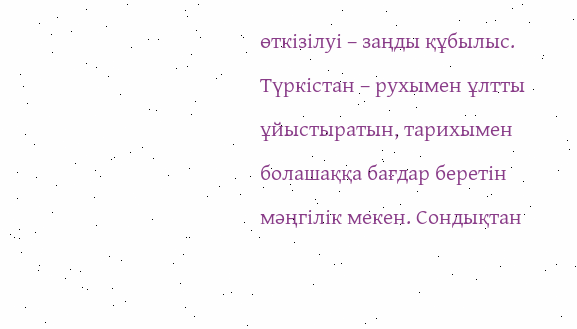өткізілуі – заңды құбылыс. Түркістан – рухымен ұлтты ұйыстыратын, тарихымен болашаққа бағдар беретін мәңгілік мекен. Сондықтан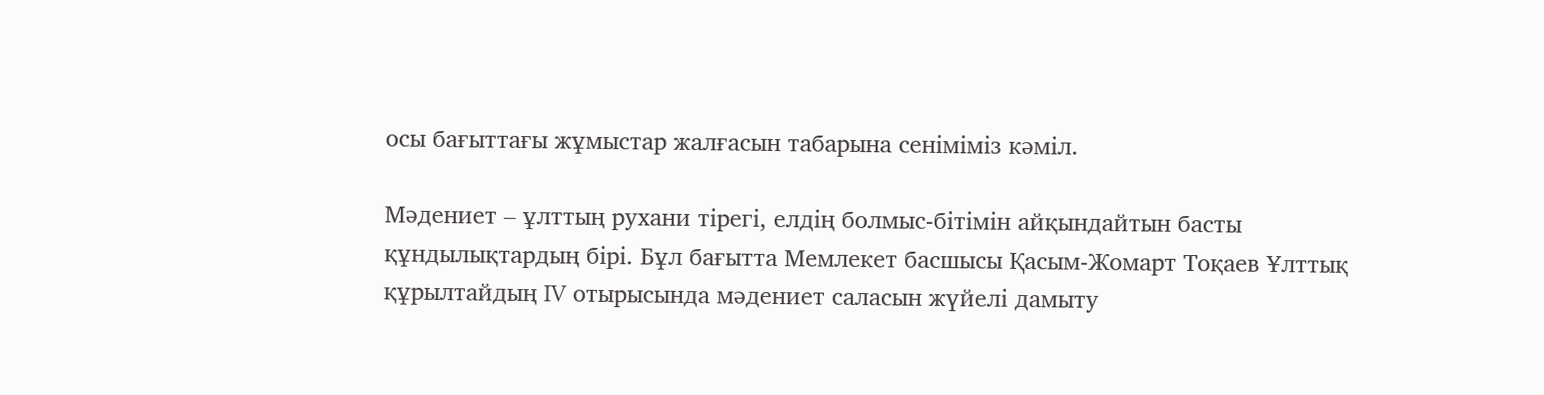осы бағыттағы жұмыстар жалғасын табарына сеніміміз кәміл.

Мәдениет – ұлттың рухани тірегі, елдің болмыс-бітімін айқындайтын басты құндылықтардың бірі. Бұл бағытта Мемлекет басшысы Қасым-Жомарт Тоқаев Ұлттық құрылтайдың IV отырысында мәдениет саласын жүйелі дамыту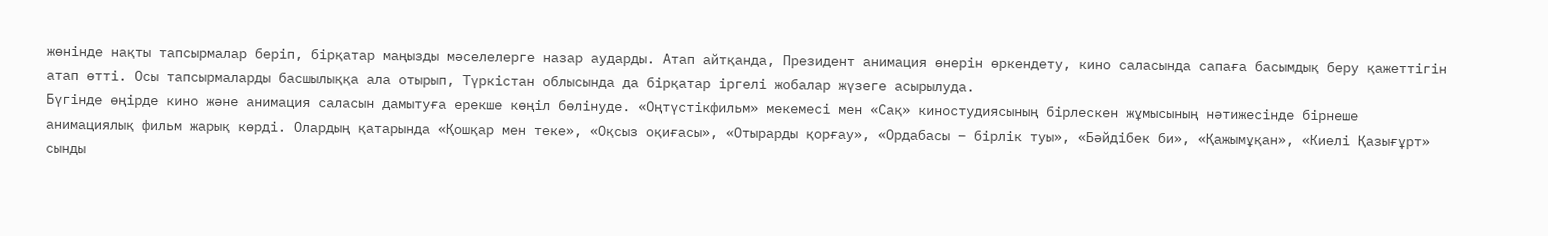жөнінде нақты тапсырмалар беріп, бірқатар маңызды мәселелерге назар аударды. Атап айтқанда, Президент анимация өнерін өркендету, кино саласында сапаға басымдық беру қажеттігін атап өтті. Осы тапсырмаларды басшылыққа ала отырып, Түркістан облысында да бірқатар іргелі жобалар жүзеге асырылуда.
Бүгінде өңірде кино және анимация саласын дамытуға ерекше көңіл бөлінуде. «Оңтүстікфильм» мекемесі мен «Сақ» киностудиясының бірлескен жұмысының нәтижесінде бірнеше анимациялық фильм жарық көрді. Олардың қатарында «Қошқар мен теке», «Оқсыз оқиғасы», «Отырарды қорғау», «Ордабасы – бірлік туы», «Бәйдібек би», «Қажымұқан», «Киелі Қазығұрт» сынды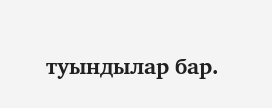туындылар бар.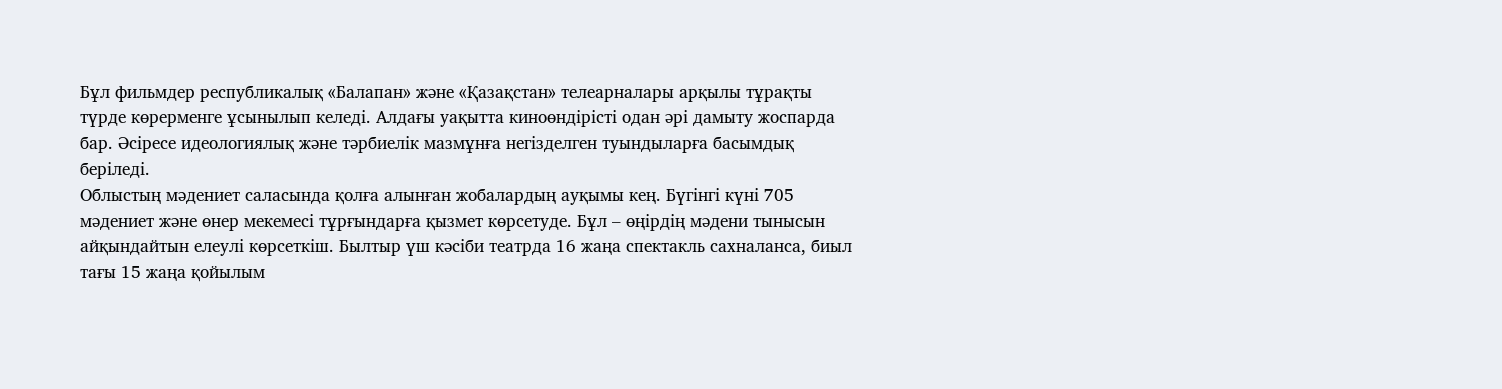Бұл фильмдер республикалық «Балапан» және «Қазақстан» телеарналары арқылы тұрақты түрде көрерменге ұсынылып келеді. Алдағы уақытта киноөндірісті одан әрі дамыту жоспарда бар. Әсіресе идеологиялық және тәрбиелік мазмұнға негізделген туындыларға басымдық беріледі.
Облыстың мәдениет саласында қолға алынған жобалардың ауқымы кең. Бүгінгі күні 705 мәдениет және өнер мекемесі тұрғындарға қызмет көрсетуде. Бұл – өңірдің мәдени тынысын айқындайтын елеулі көрсеткіш. Былтыр үш кәсіби театрда 16 жаңа спектакль сахналанса, биыл тағы 15 жаңа қойылым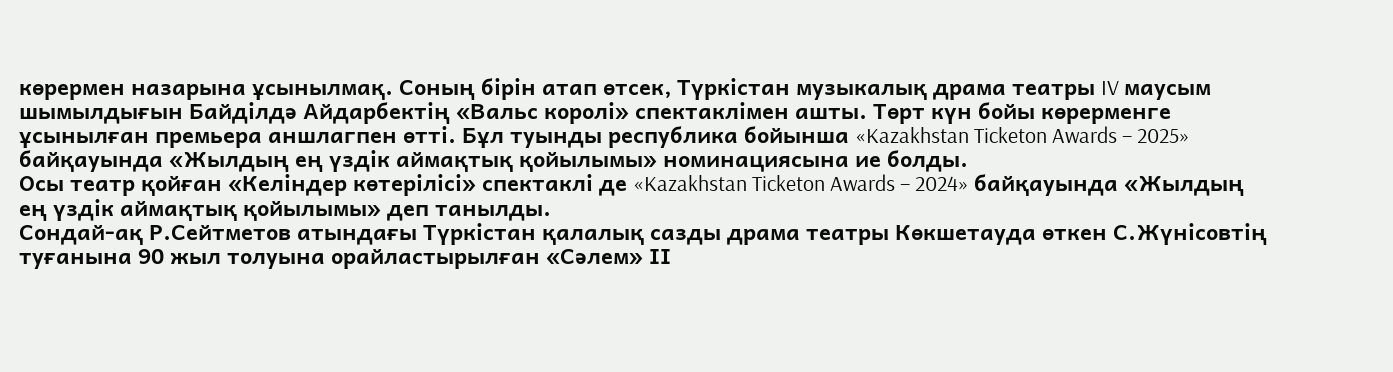көрермен назарына ұсынылмақ. Соның бірін атап өтсек, Түркістан музыкалық драма театры IV маусым шымылдығын Байділдә Айдарбектің «Вальс королі» спектаклімен ашты. Төрт күн бойы көрерменге ұсынылған премьера аншлагпен өтті. Бұл туынды республика бойынша «Kazakhstan Ticketon Awards – 2025» байқауында «Жылдың ең үздік аймақтық қойылымы» номинациясына ие болды.
Осы театр қойған «Келіндер көтерілісі» спектаклі де «Kazakhstan Ticketon Awards – 2024» байқауында «Жылдың ең үздік аймақтық қойылымы» деп танылды.
Сондай-ақ Р.Сейтметов атындағы Түркістан қалалық сазды драма театры Көкшетауда өткен С.Жүнісовтің туғанына 90 жыл толуына орайластырылған «Сәлем» ІІ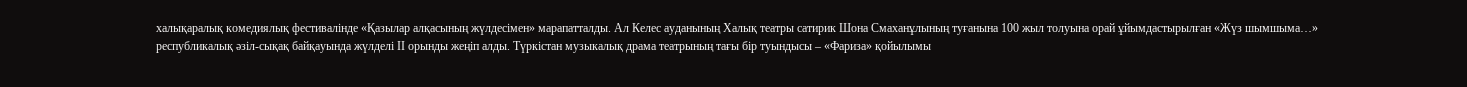халықаралық комедиялық фестивалінде «Қазылар алқасының жүлдесімен» марапатталды. Ал Келес ауданының Халық театры сатирик Шона Смаханұлының туғанына 100 жыл толуына орай ұйымдастырылған «Жүз шымшыма…» республикалық әзіл-сықақ байқауында жүлделі ІІ орынды жеңіп алды. Түркістан музыкалық драма театрының тағы бір туындысы – «Фариза» қойылымы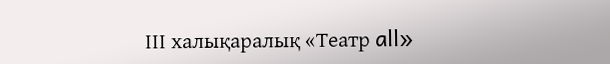ІІІ халықаралық «Театр all»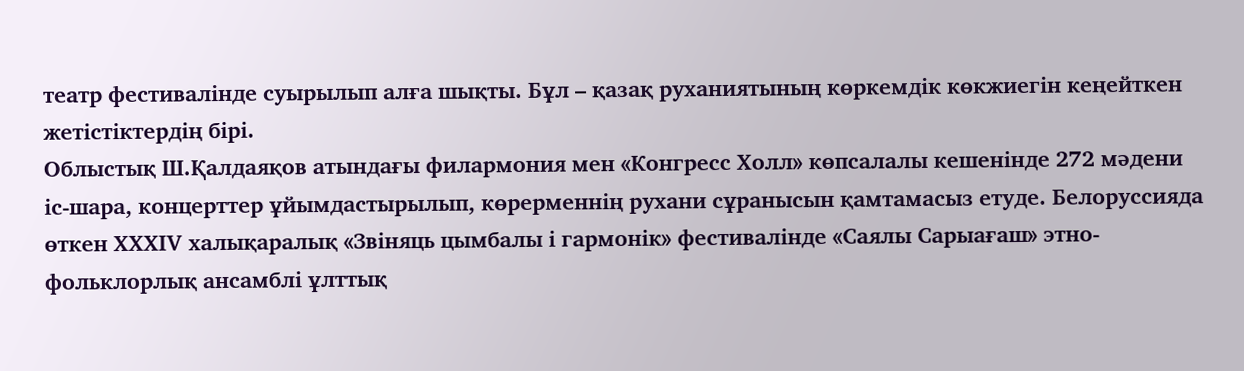театр фестивалінде суырылып алға шықты. Бұл – қазақ руханиятының көркемдік көкжиегін кеңейткен жетістіктердің бірі.
Облыстық Ш.Қалдаяқов атындағы филармония мен «Конгресс Холл» көпсалалы кешенінде 272 мәдени іс-шара, концерттер ұйымдастырылып, көрерменнің рухани сұранысын қамтамасыз етуде. Белоруссияда өткен ХХХІV халықаралық «Звіняць цымбалы і гармонік» фестивалінде «Саялы Сарыағаш» этно-фольклорлық ансамблі ұлттық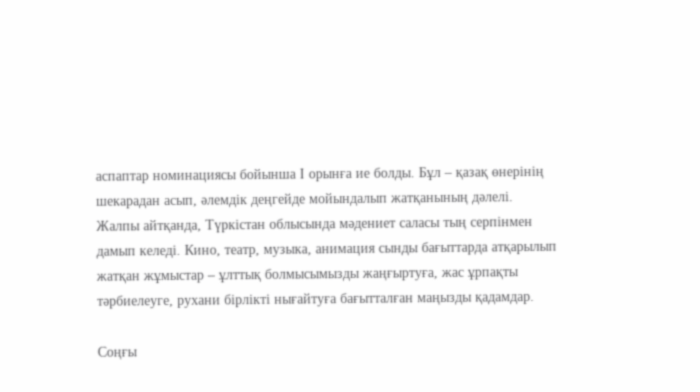аспаптар номинациясы бойынша І орынға ие болды. Бұл – қазақ өнерінің шекарадан асып, әлемдік деңгейде мойындалып жатқанының дәлелі.
Жалпы айтқанда, Түркістан облысында мәдениет саласы тың серпінмен дамып келеді. Кино, театр, музыка, анимация сынды бағыттарда атқарылып жатқан жұмыстар – ұлттық болмысымызды жаңғыртуға, жас ұрпақты тәрбиелеуге, рухани бірлікті нығайтуға бағытталған маңызды қадамдар.

Соңғы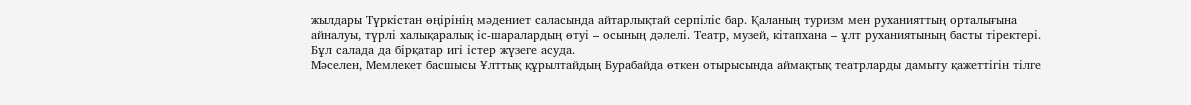жылдары Түркістан өңірінің мәдениет саласында айтарлықтай серпіліс бар. Қаланың туризм мен руханияттың орталығына айналуы, түрлі халықаралық іс-шаралардың өтуі – осының дәлелі. Театр, музей, кітапхана – ұлт руханиятының басты тіректері. Бұл салада да бірқатар игі істер жүзеге асуда.
Мәселен, Мемлекет басшысы Ұлттық құрылтайдың Бурабайда өткен отырысында аймақтық театрларды дамыту қажеттігін тілге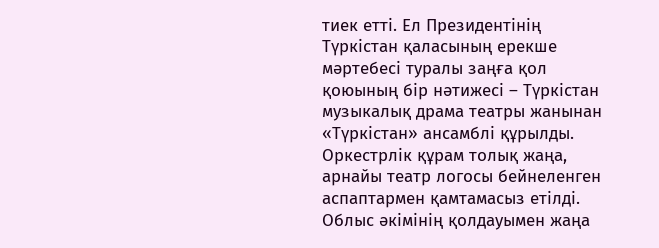тиек етті. Ел Президентінің Түркістан қаласының ерекше мәртебесі туралы заңға қол қоюының бір нәтижесі – Түркістан музыкалық драма театры жанынан «Түркістан» ансамблі құрылды. Оркестрлік құрам толық жаңа, арнайы театр логосы бейнеленген аспаптармен қамтамасыз етілді. Облыс әкімінің қолдауымен жаңа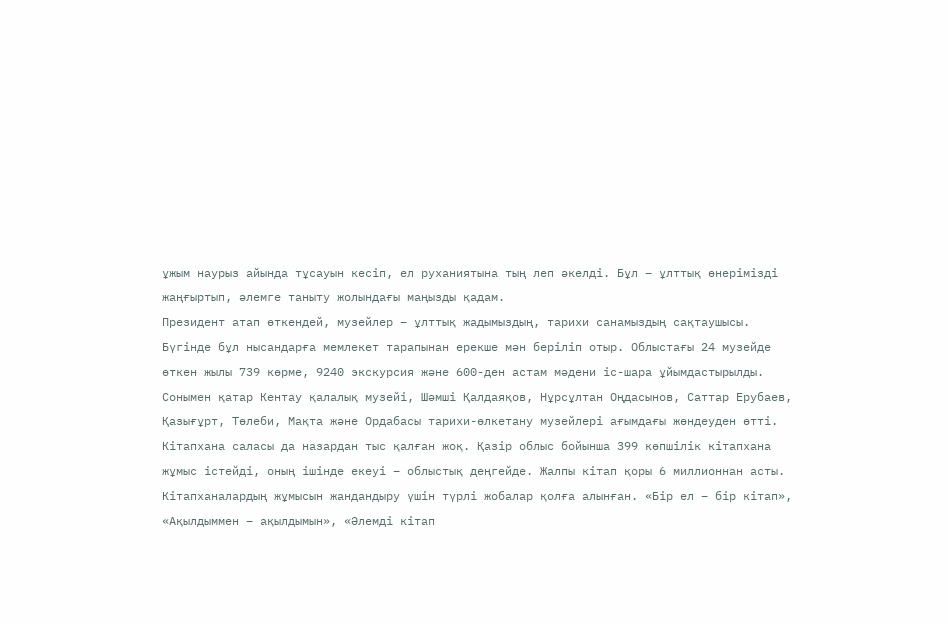ұжым наурыз айында тұсауын кесіп, ел руханиятына тың леп әкелді. Бұл – ұлттық өнерімізді жаңғыртып, әлемге таныту жолындағы маңызды қадам.
Президент атап өткендей, музейлер – ұлттық жадымыздың, тарихи санамыздың сақтаушысы. Бүгінде бұл нысандарға мемлекет тарапынан ерекше мән беріліп отыр. Облыстағы 24 музейде өткен жылы 739 көрме, 9240 экскурсия және 600-ден астам мәдени іс-шара ұйымдастырылды. Сонымен қатар Кентау қалалық музейі, Шәмші Қалдаяқов, Нұрсұлтан Оңдасынов, Саттар Ерубаев, Қазығұрт, Төлеби, Мақта және Ордабасы тарихи-өлкетану музейлері ағымдағы жөндеуден өтті.
Кітапхана саласы да назардан тыс қалған жоқ. Қазір облыс бойынша 399 көпшілік кітапхана жұмыс істейді, оның ішінде екеуі – облыстық деңгейде. Жалпы кітап қоры 6 миллионнан асты. Кітапханалардың жұмысын жандандыру үшін түрлі жобалар қолға алынған. «Бір ел – бір кітап», «Ақылдыммен – ақылдымын», «Әлемді кітап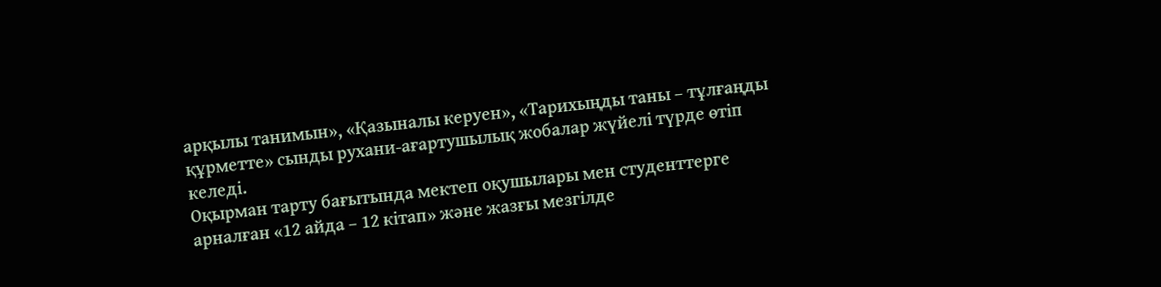арқылы танимын», «Қазыналы керуен», «Тарихыңды таны – тұлғаңды құрметте» сынды рухани-ағартушылық жобалар жүйелі түрде өтіп келеді.
Оқырман тарту бағытында мектеп оқушылары мен студенттерге арналған «12 айда – 12 кітап» және жазғы мезгілде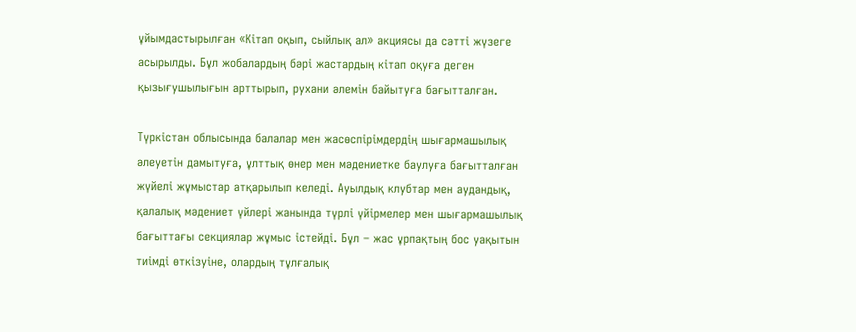ұйымдастырылған «Кітап оқып, сыйлық ал» акциясы да сәтті жүзеге асырылды. Бұл жобалардың бәрі жастардың кітап оқуға деген қызығушылығын арттырып, рухани әлемін байытуға бағытталған.

Түркістан облысында балалар мен жасөспірімдердің шығармашылық әлеуетін дамытуға, ұлттық өнер мен мәдениетке баулуға бағытталған жүйелі жұмыстар атқарылып келеді. Ауылдық клубтар мен аудандық, қалалық мәдениет үйлері жанында түрлі үйірмелер мен шығармашылық бағыттағы секциялар жұмыс істейді. Бұл – жас ұрпақтың бос уақытын тиімді өткізуіне, олардың тұлғалық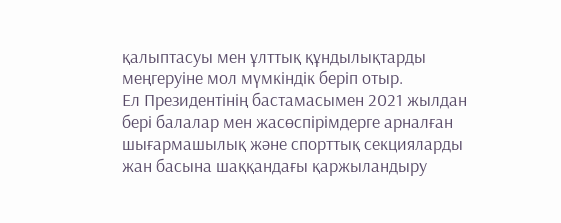қалыптасуы мен ұлттық құндылықтарды меңгеруіне мол мүмкіндік беріп отыр.
Ел Президентінің бастамасымен 2021 жылдан бері балалар мен жасөспірімдерге арналған шығармашылық және спорттық секцияларды жан басына шаққандағы қаржыландыру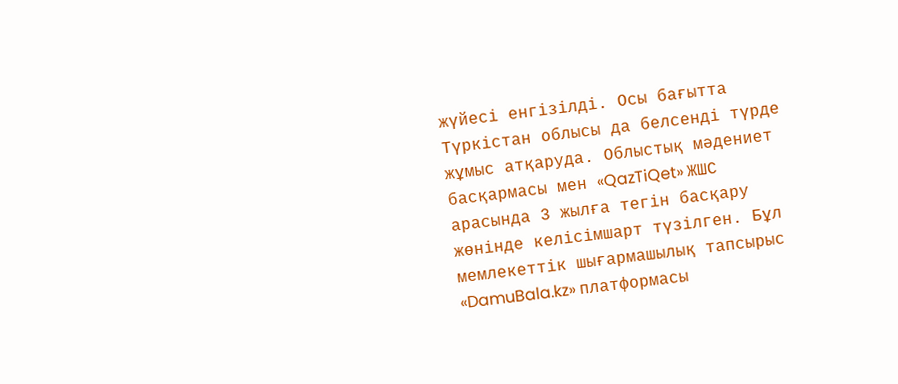жүйесі енгізілді. Осы бағытта Түркістан облысы да белсенді түрде жұмыс атқаруда. Облыстық мәдениет басқармасы мен «QazTiQet» ЖШС арасында 3 жылға тегін басқару жөнінде келісімшарт түзілген. Бұл мемлекеттік шығармашылық тапсырыс «DamuBala.kz» платформасы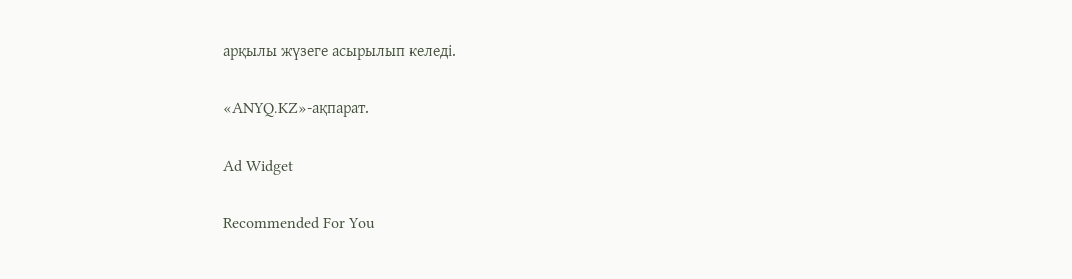арқылы жүзеге асырылып келеді.

«ANYQ.KZ»-ақпарат.

Ad Widget

Recommended For You